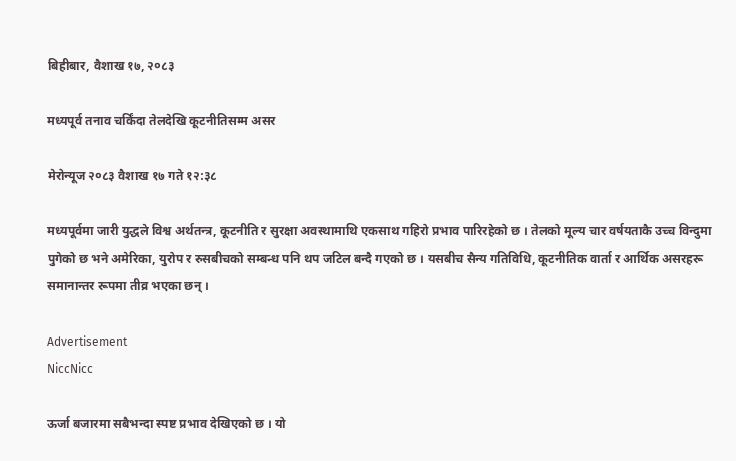बिहीबार, वैशाख १७, २०८३

मध्यपूर्व तनाव चर्किंदा तेलदेखि कूटनीतिसम्म असर

मेरोन्यूज २०८३ वैशाख १७ गते १२:३८

मध्यपूर्वमा जारी युद्धले विश्व अर्थतन्त्र, कूटनीति र सुरक्षा अवस्थामाथि एकसाथ गहिरो प्रभाव पारिरहेको छ । तेलको मूल्य चार वर्षयताकै उच्च विन्दुमा पुगेको छ भने अमेरिका, युरोप र रुसबीचको सम्बन्ध पनि थप जटिल बन्दै गएको छ । यसबीच सैन्य गतिविधि, कूटनीतिक वार्ता र आर्थिक असरहरू समानान्तर रूपमा तीव्र भएका छन् ।

Advertisement
NiccNicc

ऊर्जा बजारमा सबैभन्दा स्पष्ट प्रभाव देखिएको छ । यो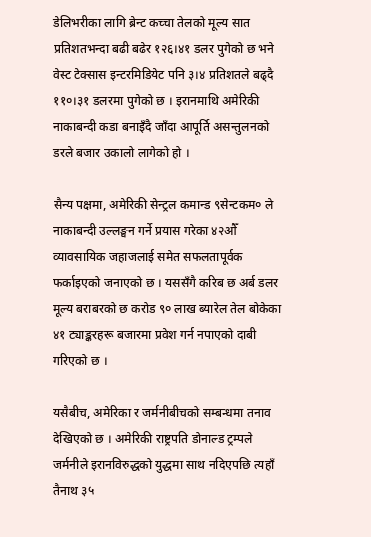डेलिभरीका लागि ब्रेन्ट कच्चा तेलको मूल्य सात प्रतिशतभन्दा बढी बढेर १२६।४१ डलर पुगेको छ भने वेस्ट टेक्सास इन्टरमिडियेट पनि ३।४ प्रतिशतले बढ्दै ११०।३१ डलरमा पुगेको छ । इरानमाथि अमेरिकी नाकाबन्दी कडा बनाइँदै जाँदा आपूर्ति असन्तुलनको डरले बजार उकालो लागेको हो ।

सैन्य पक्षमा, अमेरिकी सेन्ट्रल कमान्ड ९सेन्टकम० ले नाकाबन्दी उल्लङ्घन गर्ने प्रयास गरेका ४२औँ व्यावसायिक जहाजलाई समेत सफलतापूर्वक फर्काइएको जनाएको छ । यससँगै करिब छ अर्ब डलर मूल्य बराबरको छ करोड ९० लाख ब्यारेल तेल बोकेका ४१ ट्याङ्करहरू बजारमा प्रवेश गर्न नपाएको दाबी गरिएको छ ।

यसैबीच, अमेरिका र जर्मनीबीचको सम्बन्धमा तनाव देखिएको छ । अमेरिकी राष्ट्रपति डोनाल्ड ट्रम्पले जर्मनीले इरानविरुद्धको युद्धमा साथ नदिएपछि त्यहाँ तैनाथ ३५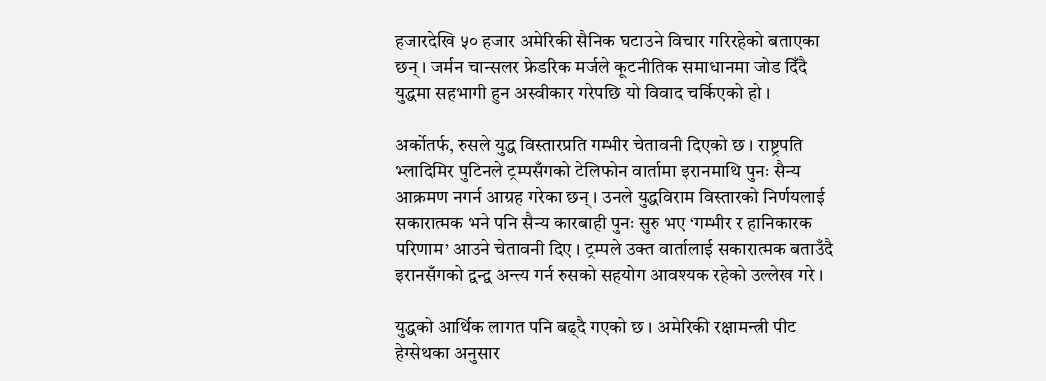हजारदेखि ५० हजार अमेरिकी सैनिक घटाउने विचार गरिरहेको बताएका छन् । जर्मन चान्सलर फ्रेडरिक मर्जले कूटनीतिक समाधानमा जोड दिँदै युद्धमा सहभागी हुन अस्वीकार गरेपछि यो विवाद चर्किएको हो ।

अर्कोतर्फ, रुसले युद्ध विस्तारप्रति गम्भीर चेतावनी दिएको छ । राष्ट्रपति भ्लादिमिर पुटिनले ट्रम्पसँगको टेलिफोन वार्तामा इरानमाथि पुनः सैन्य आक्रमण नगर्न आग्रह गरेका छन् । उनले युद्धविराम विस्तारको निर्णयलाई सकारात्मक भने पनि सैन्य कारबाही पुनः सुरु भए ‘गम्भीर र हानिकारक परिणाम’ आउने चेतावनी दिए । ट्रम्पले उक्त वार्तालाई सकारात्मक बताउँदै इरानसँगको द्वन्द्व अन्त्य गर्न रुसको सहयोग आवश्यक रहेको उल्लेख गरे ।

युद्धको आर्थिक लागत पनि बढ्दै गएको छ । अमेरिकी रक्षामन्त्री पीट हेग्सेथका अनुसार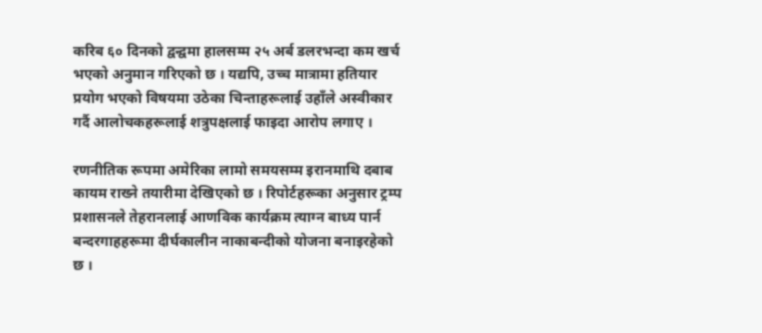करिब ६० दिनको द्वन्द्वमा हालसम्म २५ अर्ब डलरभन्दा कम खर्च भएको अनुमान गरिएको छ । यद्यपि, उच्च मात्रामा हतियार प्रयोग भएको विषयमा उठेका चिन्ताहरूलाई उहाँले अस्वीकार गर्दै आलोचकहरूलाई शत्रुपक्षलाई फाइदा आरोप लगाए ।

रणनीतिक रूपमा अमेरिका लामो समयसम्म इरानमाथि दबाब कायम राख्ने तयारीमा देखिएको छ । रिपोर्टहरूका अनुसार ट्रम्प प्रशासनले तेहरानलाई आणविक कार्यक्रम त्याग्न बाध्य पार्न बन्दरगाहहरूमा दीर्घकालीन नाकाबन्दीको योजना बनाइरहेको छ ।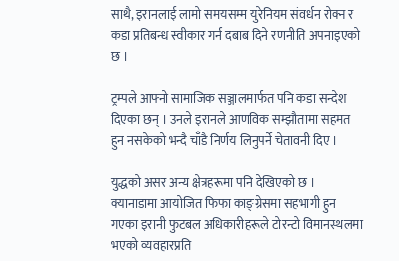साथै, इरानलाई लामो समयसम्म युरेनियम संवर्धन रोक्न र कडा प्रतिबन्ध स्वीकार गर्न दबाब दिने रणनीति अपनाइएको छ ।

ट्रम्पले आफ्नो सामाजिक सञ्जालमार्फत पनि कडा सन्देश दिएका छन् । उनले इरानले आणविक सम्झौतामा सहमत हुन नसकेको भन्दै चाँडै निर्णय लिनुपर्ने चेतावनी दिए ।

युद्धको असर अन्य क्षेत्रहरूमा पनि देखिएको छ । क्यानाडामा आयोजित फिफा काङ्ग्रेसमा सहभागी हुन गएका इरानी फुटबल अधिकारीहरूले टोरन्टो विमानस्थलमा भएको व्यवहारप्रति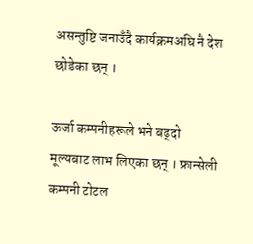असन्तुष्टि जनाउँदै कार्यक्रमअघि नै देश छोडेका छन् ।

ऊर्जा कम्पनीहरूले भने बढ्दो मूल्यबाट लाभ लिएका छन् । फ्रान्सेली कम्पनी टोटल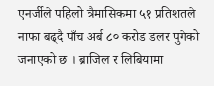एनर्जीले पहिलो त्रैमासिकमा ५१ प्रतिशतले नाफा बढ्दै पाँच अर्ब ८० करोड डलर पुगेको जनाएको छ । ब्राजिल र लिबियामा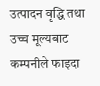उत्पादन वृद्धि तथा उच्च मूल्यबाट कम्पनीले फाइदा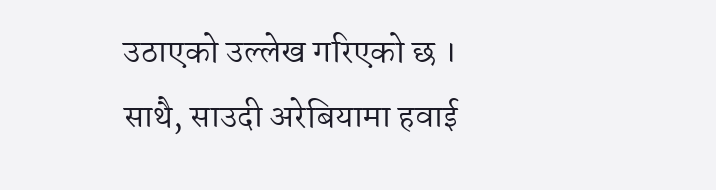उठाएको उल्लेख गरिएको छ । साथै, साउदी अरेबियामा हवाई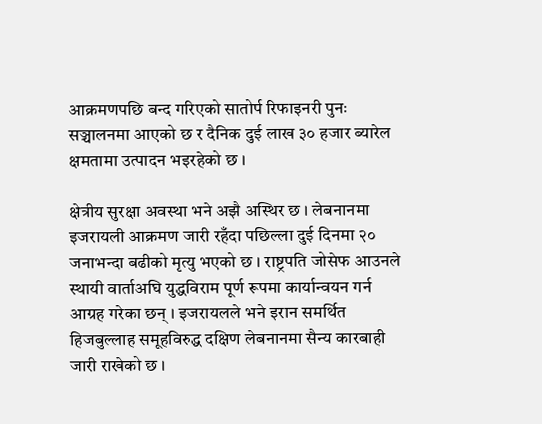आक्रमणपछि बन्द गरिएको सातोर्प रिफाइनरी पुनः सञ्चालनमा आएको छ र दैनिक दुई लाख ३० हजार ब्यारेल क्षमतामा उत्पादन भइरहेको छ ।

क्षेत्रीय सुरक्षा अवस्था भने अझै अस्थिर छ । लेबनानमा इजरायली आक्रमण जारी रहँदा पछिल्ला दुई दिनमा २० जनाभन्दा बढीको मृत्यु भएको छ । राष्ट्रपति जोसेफ आउनले स्थायी वार्ताअघि युद्धविराम पूर्ण रूपमा कार्यान्वयन गर्न आग्रह गरेका छन् । इजरायलले भने इरान समर्थित हिजबुल्लाह समूहविरुद्ध दक्षिण लेबनानमा सैन्य कारबाही जारी राखेको छ ।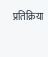प्रतिक्रिया